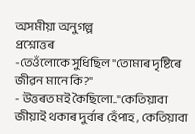অসমীয়া অনুগল্প
প্ৰশ্নোত্তৰ
-তেওঁলোকে সুধিছিল "তোমাৰ দৃষ্টিৰে জীৱন মানে কি?"
- উত্তৰত মই কৈছিলো.."কেতিয়াবা জীয়াই থকাৰ দুৰ্বাৰ হেঁপাহ , কেতিয়াবা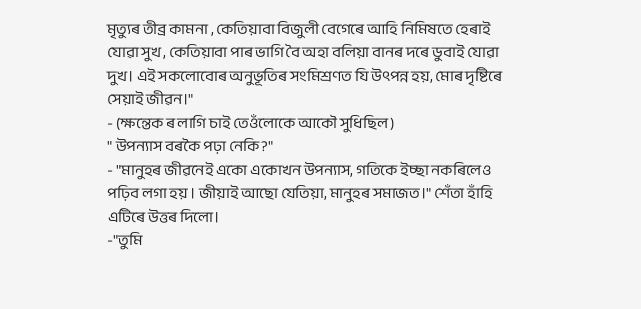মৃত্যুৰ তীব্ৰ কামনা , কেতিয়াবা বিজুলী বেগেৰে আহি নিমিষতে হেৰাই যোৱা সুখ , কেতিয়াবা পাৰ ভাগি বৈ অহা বলিয়া বানৰ দৰে ডুবাই যোৱা দুখ। এই সকলোবোৰ অনুভূতিৰ সংমিশ্ৰণত যি উৎপন্ন হয়, মোৰ দৃষ্টিৰে সেয়াই জীৱন।"
- (ক্ষন্তেক ৰ লাগি চাই তেওঁলোকে আকৌ সুধিছিল )
" উপন্যাস বৰকৈ পঢ়া নেকি?"
- "মানুহৰ জীৱনেই একো একোখন উপন্যাস, গতিকে ইচ্ছা নকৰিলেও পঢ়িব লগা হয় । জীয়াই আছো যেতিয়া, মানুহৰ সমাজত।" শেঁতা হাঁহি এটিৰে উত্তৰ দিলো।
-"তুমি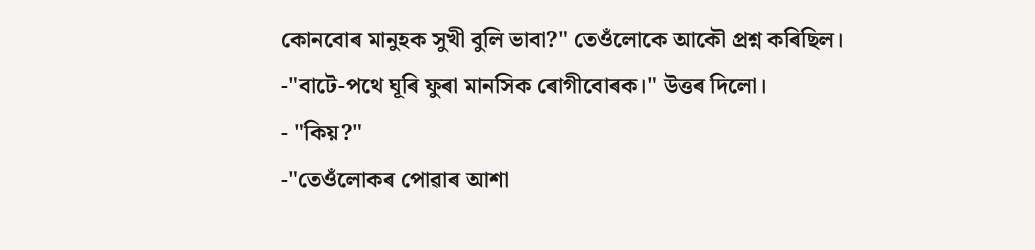কোনবোৰ মানুহক সুখী বুলি ভাবা?" তেওঁলোকে আকৌ প্ৰশ্ন কৰিছিল।
-"বাটে-পথে ঘূৰি ফুৰা মানসিক ৰোগীবোৰক।" উত্তৰ দিলো।
- "কিয়?"
-"তেওঁলোকৰ পোৱাৰ আশা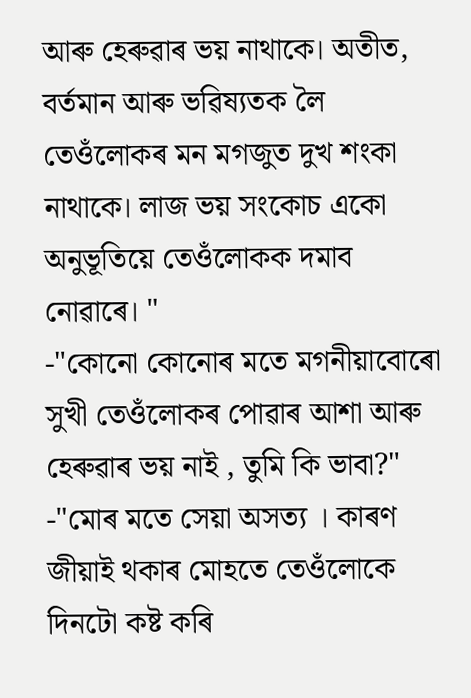আৰু হেৰুৱাৰ ভয় নাথাকে। অতীত, বৰ্তমান আৰু ভৱিষ্যতক লৈ তেওঁলোকৰ মন মগজুত দুখ শংকা নাথাকে। লাজ ভয় সংকোচ একো অনুভূতিয়ে তেওঁলোকক দমাব নোৱাৰে। "
-"কোনো কোনোৰ মতে মগনীয়াবোৰো সুখী তেওঁলোকৰ পোৱাৰ আশা আৰু হেৰুৱাৰ ভয় নাই , তুমি কি ভাবা?"
-"মোৰ মতে সেয়া অসত্য । কাৰণ জীয়াই থকাৰ মোহতে তেওঁলোকে দিনটো কষ্ট কৰি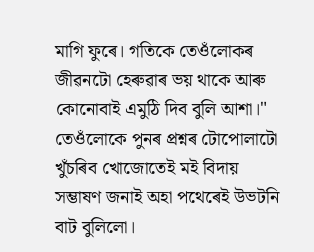মাগি ফুৰে। গতিকে তেওঁলোকৰ জীৱনটো হেৰুৱাৰ ভয় থাকে আৰু কোনোবাই এমুঠি দিব বুলি আশা।"
তেওঁলোকে পুনৰ প্ৰশ্নৰ টোপোলাটো খুঁচৰিব খোজোতেই মই বিদায় সম্ভাষণ জনাই অহা পথেৰেই উভটনি বাট বুলিলো।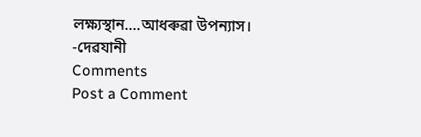লক্ষ্যস্থান....আধৰুৱা উপন্যাস।
-দেৱযানী
Comments
Post a Comment